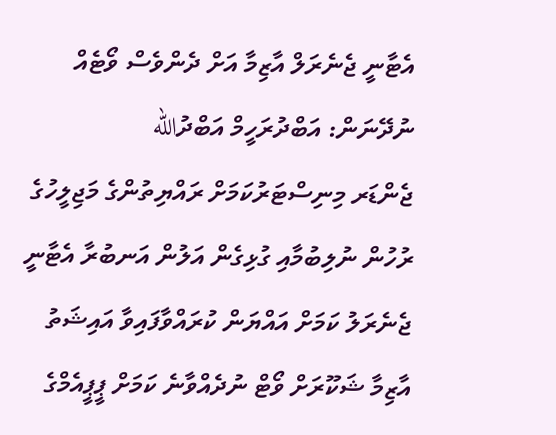އެޓާނީ ޖެނެރަލް އާޒިމާ އަށް ދެންވެސް ވޯޓެއް ނުދޭނަން: އަބްދުރަހީމް އަބްދުالله
ޖެންޑަރ މިނިސްޓަރުކަމަށް ރައްޔިތުންގެ މަޖިލީހުގެ ރުހުން ނުލިބުމާއި ގުޅިގެން އަލުން އަނބުރާ އެޓާނީ ޖެނެރަލު ކަމަށް އައްޔަން ކުރައްވާފައިވާ އައިޝަތު އާޒިމާ ޝަކޫރަށް ވޯޓް ނުދެއްވާނެ ކަމަށް ޕީޕީއެމްގެ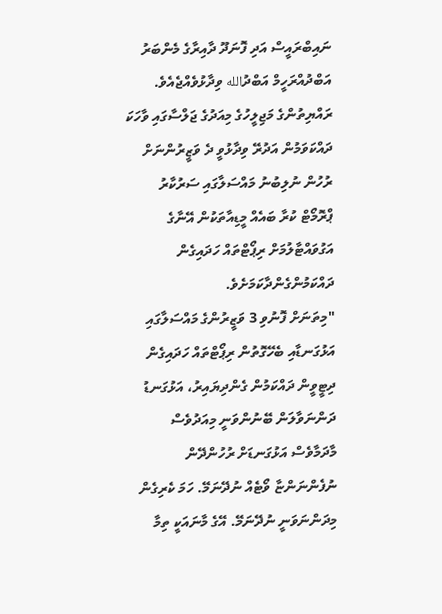ނައިބްރައީސް އަދި ފޮނަދޫ ދާއިރާގެ މެންބަރު އަބްދުއްރަހީމް އަބްދުالله ވިދާޅުވެއްޖެއެވެ.
ރައްޔިތުންގެ މަޖިލީހުގެ މިއަދުގެ ޖަލްސާގައި ވާހަކަ ދައްކަވަމުން އަދުރޭ ވިދާޅުވީ ދެ ވަޒީރުންނަށް ރުހުން ނުލިބުނު މައްސަލާގައި ސަރުކާރު ޕްރޮމޯޓް ކުރާ ބައެއް މީޑިއާތަކުން އޭނާގެ އަގުވައްޓާލުމަށް ރިޕޯޓްތައް ހަދައިގެން ދައްކަމުންގެންދާކަމަށެވެ.
"މިތަނަށް ފޮނުވި 3 ވަޒީރުންގެ މައްސަލާގައި އަޅުގަނޑާއި ބެހޭގޮތުން ރިޕޯޓްތައް ހަދައިގެން ދިޓީވީން ދައްކަމުން ގެންދިޔައިރު، އަޅުގަނޑު ދަންނަވާލަން ބޭނުންވަނީ މިއަދުވެސް މާދަމާވެސް އަޅުގަނޑަށް ރުހުންދޭން ނުފެންނަންޏާ ވޯޓެއް ނުދޭނަމޭ. ހަމަ ކެރިގެން މިދަންނަވަނީ ނުދޭނަމޭ. އޭގެ މާނައަކީ ތިމާ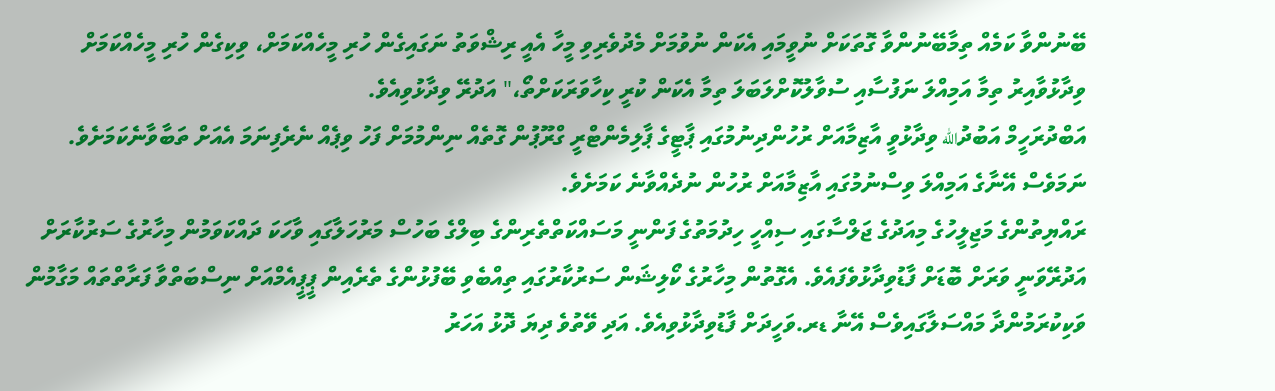ބޭނުންވާ ކަމެއް ތިމާބޭނުންވާ ގޮތަކަށް ނުވީމައި އެކަން ނުވުމަށް މެދުވެރިވި މީހާ އެއީ ރިޝްވަތު ނަގައިގެން ހުރި މީހެއްކަމަށް، ވިކިގެން ހުރި މީހެއްކަމަށް ވިދާޅުވާއިރު ތިމާ އަމިއްލަ ނަފުސާއި ސުވާލުކޮށްލަބަލަ ތިމާ އެކަން ކުރީ ކިހާވަރަކަށްތޯ،" އަދުރޭ ވިދާޅުވިއެވެ.
އަބްދުރަހީމް އަބުދުالله ވިދާޅުވީ އާޒިމާއަށް ރުހުންދިނުމުގައި ޕާޓީގެ ޕާލިމެންޓްރީ ގްރޫޕުން ގޮތެއް ނިންމުމަށް ފަހު ވިޕެއް ނެރެފިނަމަ އެއަށް ތަބާވާނެކަމަށެވެ. ނަމަވެސް އޭނާގެ އަމިއްލަ ވިސްނުމުގައި އާޒިމާއަށް ރުހުން ނުދެއްވާނެ ކަމަށެވެ.
ރައްޔިތުންގެ މަޖިލީހުގެ މިއަދުގެ ޖަލްސާގައި ސިއްހީ ހިދުމަތުގެ ފަންނީ މަސައްކަތްތެރިންގެ ބިލްގެ ބަހުސް މަރުހަލާގައި ވާހަކަ ދައްކަވަމުން މިހާރުގެ ސަރުކާރަށް އަދުރޭވަނީ ވަރަށް ބޮޑަށް ފާޑުވިދާޅުވެފައެވެ. އެގޮތުން މިހާރުގެ ކޯލިޝަން ސަރުކާރުގައި ތިއްބެވި ބޭފުޅުންގެ ތެރެއިން ޕީޕީއެމްއަށް ނިސްބަތްވާ ފަރާތްތައް މަގާމުން ވަކިކުރަމުންދާ މައްސަލާގައިވެސް އޭނާ ޑރ.ވަހީދަށް ފާޑުވިދާޅުވިއެވެ. އަދި ވޭތުވެ ދިޔަ ދޮޅު އަހަރު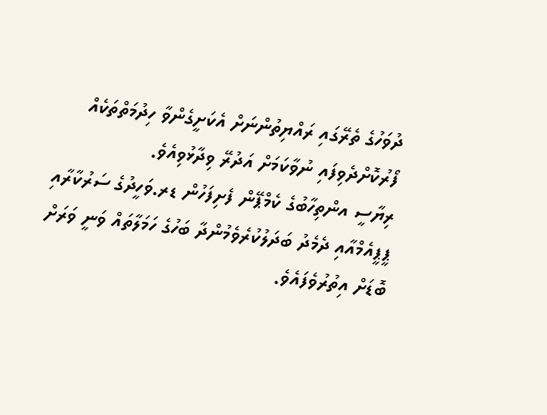ދުވަހުގެ ތެރޭގައި ރައްޔިތުންނަށް އެކަށީގެންވާ ހިދުމަތްތަކެއް ފޯރުކޮށްދެވިފައި ނުވާކަމަށް އަދުރޭ ވިދާޅުވިއެވެ.
ރިޔާސީ އންތިހާބުގެ ކެމްޕޭން ފެށިފަހުން ޑރ.ވަހީދުގެ ސަރުކާރާއި ޕީޕީއެމްއާއި ދެމެދު ބަދަލުކުރެވެމުންދާ ބަހުގެ ހަމަލާތައް ވަނީ ވަރަށް ބޮޑަށް އިތުރުވެފައެވެ.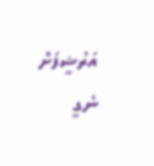އަރުޝީފަށް ނެގީ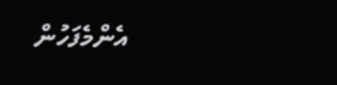އެންމެފަހުން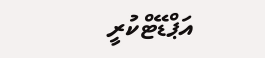އަޕްޑޭޓްކުރީ